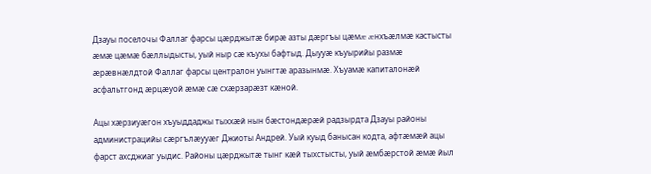Дзауы поселочы Фаллаг фарсы цæрджытæ бирæ азты дæргъы цæмæ æнхъæлмæ кастысты æмæ цæмæ бæллыдысты, уый ныр сæ къухы бафтыд. Дыууæ къуырийы размæ æрæвнæлдтой Фаллаг фарсы централон уынгтæ аразынмæ. Хъуамæ капиталонæй асфальтгонд æрцæуой æмæ сæ схæрзарæзт кæной.

Ацы хæрзиуæгон хъуыддаджы тыххæй нын бæстондæрæй радзырдта Дзауы районы администрацийы сæргълæууæг Джиоты Андрей. Уый куыд банысан кодта, афтæмæй ацы фарст ахсджиаг уыдис. Районы цæрджытæ тынг кæй тыхстысты, уый æмбæрстой æмæ йыл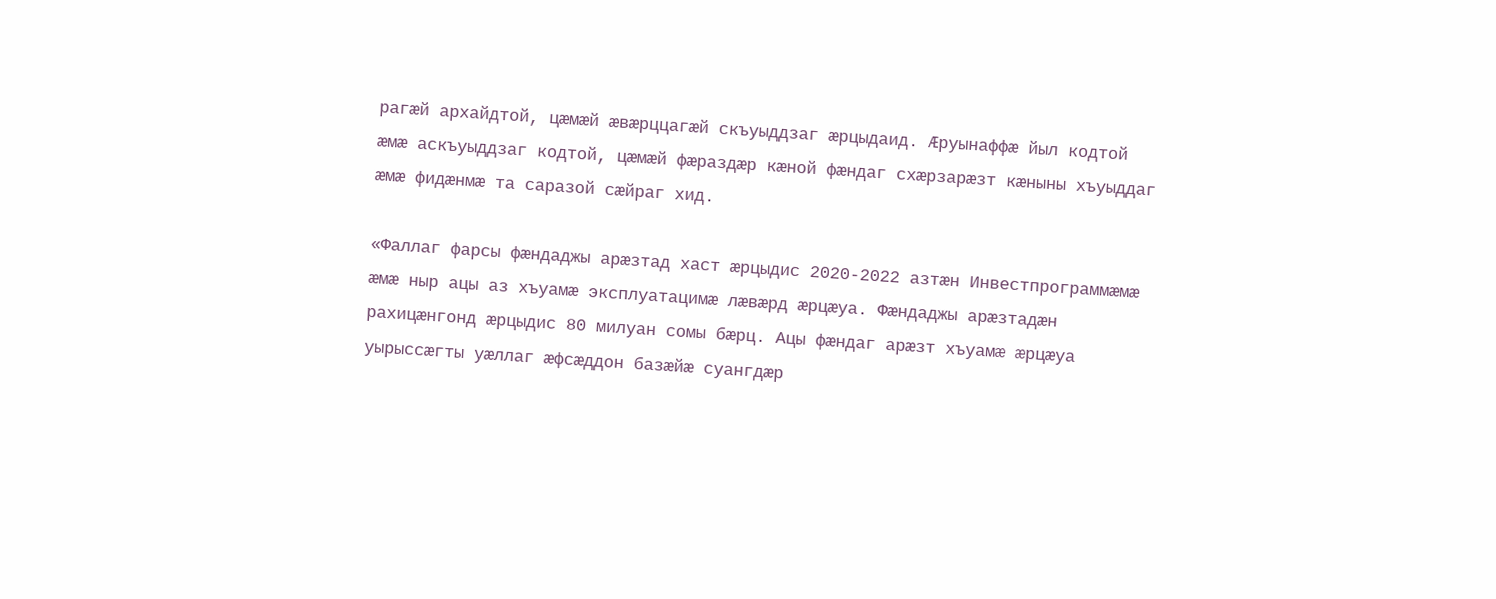рагæй архайдтой, цæмæй æвæрццагæй скъуыддзаг æрцыдаид. Æруынаффæ йыл кодтой æмæ аскъуыддзаг кодтой, цæмæй фæраздæр кæной фæндаг схæрзарæзт кæныны хъуыддаг æмæ фидæнмæ та саразой сæйраг хид.

«Фаллаг фарсы фæндаджы арæзтад хаст æрцыдис 2020-2022 азтæн Инвестпрограммæмæ æмæ ныр ацы аз хъуамæ эксплуатацимæ лæвæрд æрцæуа. Фæндаджы арæзтадæн рахицæнгонд æрцыдис 80 милуан сомы бæрц. Ацы фæндаг арæзт хъуамæ æрцæуа уырыссæгты уæллаг æфсæддон базæйæ суангдæр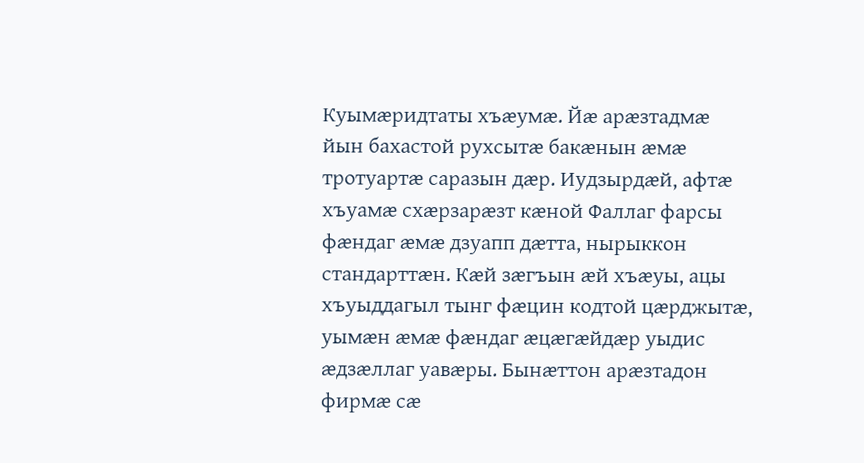Куымæридтаты хъæумæ. Йæ арæзтадмæ йын бахастой рухсытæ бакæнын æмæ тротуартæ саразын дæр. Иудзырдæй, афтæ хъуамæ схæрзарæзт кæной Фаллаг фарсы фæндаг æмæ дзуапп дæтта, нырыккон стандарттæн. Кæй зæгъын æй хъæуы, ацы хъуыддагыл тынг фæцин кодтой цæрджытæ, уымæн æмæ фæндаг æцæгæйдæр уыдис æдзæллаг уавæры. Бынæттон арæзтадон фирмæ сæ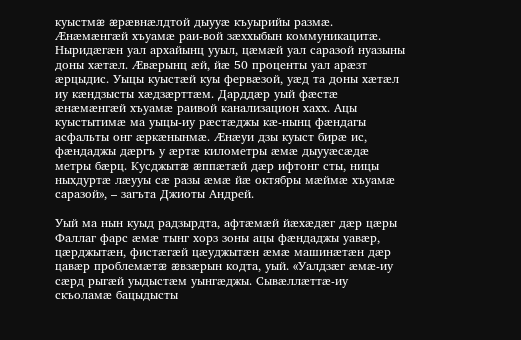куыстмæ æрæвнæлдтой дыууæ къуырийы размæ. Æнæмæнгæй хъуамæ раи-вой зæххыбын коммуникацитæ. Ныридæгæн уал архайынц ууыл, цæмæй уал саразой нуазыны доны хæтæл. Æвæрынц æй, йæ 50 проценты уал арæзт æрцыдис. Уыцы куыстæй куы фервæзой, уæд та доны хæтæл иу кæндзысты хæдзæрттæм. Дарддæр уый фæстæ æнæмæнгæй хъуамæ раивой канализацион хахх. Ацы куыстытимæ ма уыцы-иу рæстæджы кæ-нынц фæндагы асфальты онг æркæнынмæ. Æнæуи дзы куыст бирæ ис, фæндаджы дæргъ у æртæ километры æмæ дыууæсæдæ метры бæрц. Кусджытæ æппæтæй дæр ифтонг сты, ницы ныхдуртæ лæууы сæ разы æмæ йæ октябры мæймæ хъуамæ саразой», – загъта Джиоты Андрей.

Уый ма нын куыд радзырдта, афтæмæй йæхæдæг дæр цæры Фаллаг фарс æмæ тынг хорз зоны ацы фæндаджы уавæр, цæрджытæн, фистæгæй цæуджытæн æмæ машинæтæн дæр цавæр проблемæтæ æвзæрын кодта, уый. «Уалдзæг æмæ-иу сæрд рыгæй уыдыстæм уынгæджы. Сывæллæттæ-иу скъоламæ бацыдысты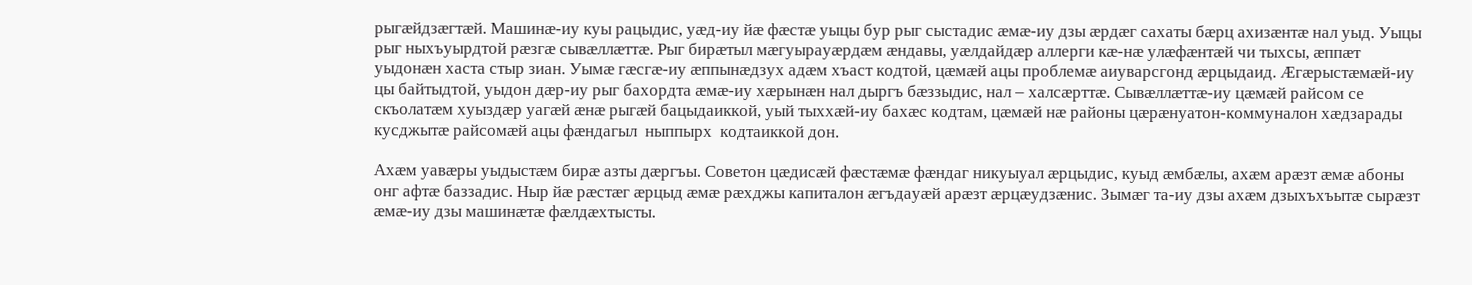рыгæйдзæгтæй. Машинæ-иу куы рацыдис, уæд-иу йæ фæстæ уыцы бур рыг сыстадис æмæ-иу дзы æрдæг сахаты бæрц ахизæнтæ нал уыд. Уыцы рыг ныхъуырдтой рæзгæ сывæллæттæ. Рыг бирæтыл мæгуырауæрдæм æндавы, уæлдайдæр аллерги кæ-нæ улæфæнтæй чи тыхсы, æппæт уыдонæн хаста стыр зиан. Уымæ гæсгæ-иу æппынæдзух адæм хъаст кодтой, цæмæй ацы проблемæ аиуварсгонд æрцыдаид. Æгæрыстæмæй-иу  цы байтыдтой, уыдон дæр-иу рыг бахордта æмæ-иу хæрынæн нал дыргъ бæззыдис, нал – халсæрттæ. Сывæллæттæ-иу цæмæй райсом се скъолатæм хуыздæр уагæй æнæ рыгæй бацыдаиккой, уый тыххæй-иу бахæс кодтам, цæмæй нæ районы цæрæнуатон-коммуналон хæдзарады кусджытæ райсомæй ацы фæндагыл  ныппырх  кодтаиккой дон.

Ахæм уавæры уыдыстæм бирæ азты дæргъы. Советон цæдисæй фæстæмæ фæндаг никуыуал æрцыдис, куыд æмбæлы, ахæм арæзт æмæ абоны онг афтæ баззадис. Ныр йæ рæстæг æрцыд æмæ рæхджы капиталон æгъдауæй арæзт æрцæудзæнис. Зымæг та-иу дзы ахæм дзыхъхъытæ сырæзт æмæ-иу дзы машинæтæ фæлдæхтысты.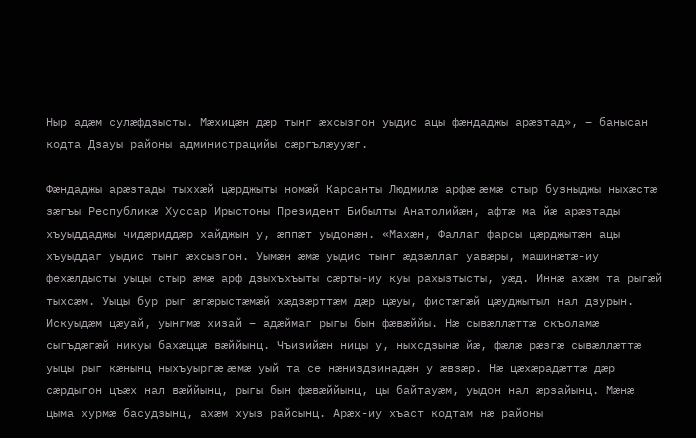Ныр адæм сулæфдзысты. Мæхицæн дæр тынг æхсызгон уыдис ацы фæндаджы арæзтад», – банысан кодта Дзауы районы администрацийы сæргълæууæг.

Фæндаджы арæзтады тыххæй цæрджыты номæй Карсанты Людмилæ арфæ æмæ стыр бузныджы ныхæстæ зæгъы Республикæ Хуссар Ирыстоны Президент Бибылты Анатолийæн, афтæ ма йæ арæзтады хъуыддаджы чидæриддæр хайджын у, æппæт уыдонæн. «Махæн, Фаллаг фарсы цæрджытæн ацы хъуыддаг уыдис тынг æхсызгон. Уымæн æмæ уыдис тынг æдзæллаг уавæры, машинæтæ-иу фехæлдысты уыцы стыр æмæ арф дзыхъхъыты сæрты-иу куы рахызтысты, уæд. Иннæ ахæм та рыгæй тыхсæм. Уыцы бур рыг æгæрыстæмæй хæдзæрттæм дæр цæуы, фистæгæй цæуджытыл нал дзурын. Искуыдæм цæуай, уынгмæ хизай – адæймаг рыгы бын фæвæййы. Нæ сывæллæттæ скъоламæ сыгъдæгæй никуы бахæццæ вæййынц. Чъизийæн ницы у, ныхсдзынæ йæ, фæлæ рæзгæ сывæллæттæ уыцы рыг кæнынц ныхъуыргæ æмæ уый та се нæниздзинадæн у æвзæр. Нæ цæхæрадæттæ дæр сæрдыгон цъæх нал вæййынц, рыгы бын фæвæййынц, цы байтауæм, уыдон нал æрзайынц. Мæнæ цыма хурмæ басудзынц, ахæм хуыз райсынц. Арæх-иу хъаст кодтам нæ районы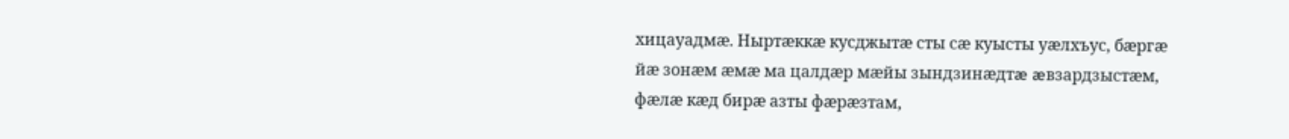хицауадмæ. Ныртæккæ кусджытæ сты сæ куысты уæлхъус, бæргæ йæ зонæм æмæ ма цалдæр мæйы зындзинæдтæ æвзардзыстæм, фæлæ кæд бирæ азты фæрæзтам,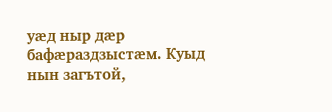уæд ныр дæр бафæраздзыстæм. Куыд нын загътой,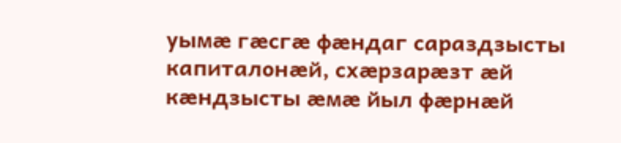уымæ гæсгæ фæндаг сараздзысты капиталонæй, схæрзарæзт æй кæндзысты æмæ йыл фæрнæй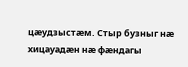цæудзыстæм. Стыр бузныг нæ хицауадæн нæ фæндагы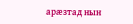арæзтад нын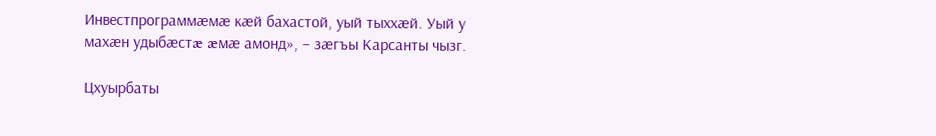Инвестпрограммæмæ кæй бахастой, уый тыххæй. Уый у махæн удыбæстæ æмæ амонд», – зæгъы Карсанты чызг.

Цхуырбаты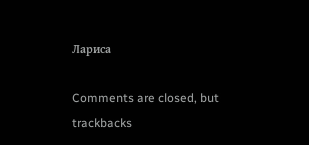Лариса

Comments are closed, but trackbacks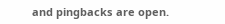and pingbacks are open.